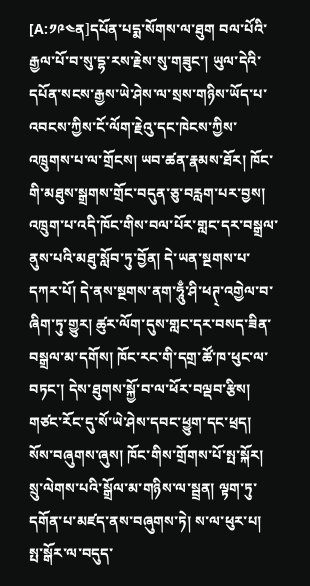[A:༡༩༤ན]དཔོན་པདྨ་སོགས་ལ་ཐུག བལ་པོའི་རྒྱལ་པོ་བ་སུ་དྷ་རས་རྗེས་སུ་གཟུང་། ཡུལ་དེའི་དཔོན་སངས་རྒྱས་ཡེ་ཤེས་ལ་སྲས་གཉིས་ཡོད་པ་འབངས་ཀྱིས་ངོ་ལོག་རྗེའུ་དང་ཁེངས་ཀྱིས་འཁྲུགས་པ་ལ་གྲོངས། ཡབ་ཚན་རྣམས་ཐོར། ཁོང་གི་མཐུས་སྒྲགས་གྲོང་བདུན་ཅུ་བརླག་པར་བྱས། འཁྲུག་པ་འདི་ཁོང་གིས་བལ་པོར་གླང་དར་བསྒྲལ་ནུས་པའི་མཐུ་སློབ་ཏུ་བྱོན། དེ་ཡན་སྔགས་པ་དཀར་པོ། དེ་ནས་སྔགས་ནག་ཧཱུྃ་ཤི་ཕཊ྄་འགྱེལ་བ་ཞིག་ཏུ་གྱུར། ཚུར་ལོག་དུས་གླང་དར་བསད་ཟིན་བསྒྲལ་མ་དགོས། ཁོང་རང་གི་དགྲ་ཚོ་ཁ་ཕུང་ལ་བཏང་། དེས་ཐུགས་སྐྱོ་བ་ལ་ཕོར་བལྡབ་རྩིས། གཙང་རོང་དུ་སོ་ཡེ་ཤེས་དབང་ཕྱུག་དང་ཕྲད། སོས་བཞུགས་ཞུས། ཁོང་གིས་གྲོགས་པོ་སྤ་སྐོར། སྲུ་ལེགས་པའི་སྒྲོལ་མ་གཉིས་ལ་སྦྲན། ལྟག་ཏུ་དགོན་པ་མཛད་ནས་བཞུགས་ཏེ། ས་ལ་ཕུར་པ། སྤ་སྒོར་ལ་བདུད་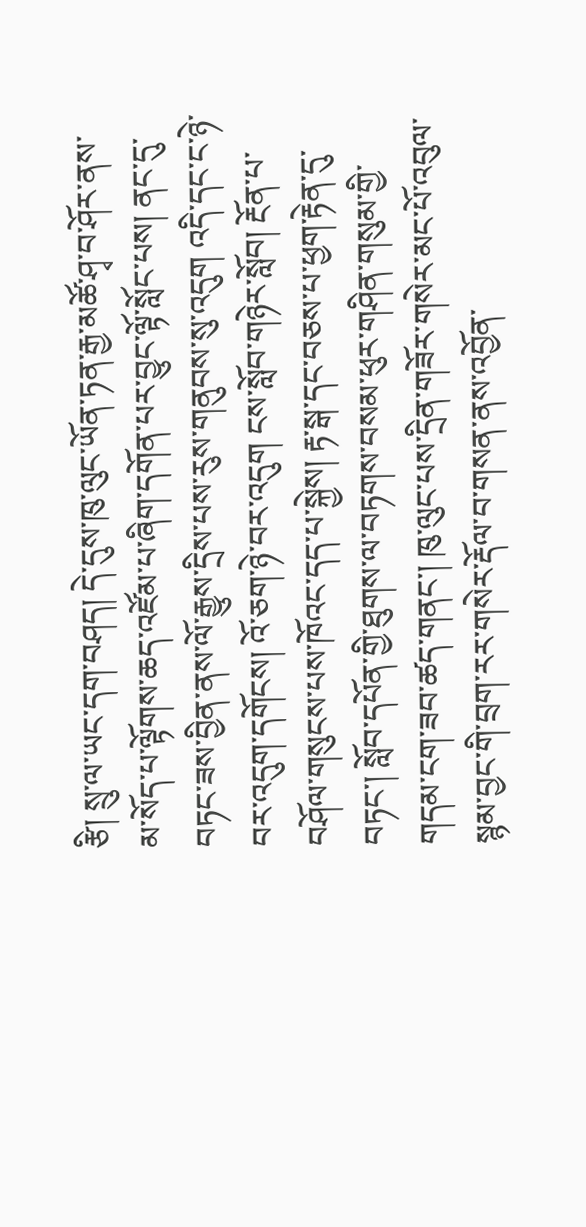རྩི། སྲུ་ལ་ཡང་དག་བཤད། དེ་དུས་ཁུ་ལུང་ཡོན་ཏན་རྒྱ་མཚོ་ཤྭ་བ་ཤོར་ནས་མ་སོད་པ་ལྟོགས་ཆད་འཛོམ་པ་ཞིག་དགོན་པར་བྱུང་ལྟོ་སློང་པས། ནང་དུ་བཏང་ཟས་བྱིན་ནས་ལོ་རྒྱུས་དྲིས་པས་རུས་གནུབས་སུ་འདུག འདི་དང་ང་ཉེ་བར་འདུག་དགོངས། འོ་ཅག་ཉེ་བར་འདུག ངས་སློབ་གཉེར་སློབ། རྔོན་པ་བཤོལ་གསུངས་པས་ཁོའང་དད་པ་སྐྱེས། རྟ་སྒ་དང་བཅས་པ་ཕྱག་རྟེན་དུ་བཏང་། སློབ་དཔོན་གྱི་ཐུགས་ལ་བཏགས་བསམ་ཕུར་གཤིན་གསུམ་གྱི་གདམ་ངག་ཟབ་ཚད་གནང་། ཁུ་ལུང་པས་དྲིན་གཟོར་གསེར་མང་པོ་འབུལ་སྙམ་བྱང་གི་བྲག་རར་གསེར་རྡོལ་བ་གསན་ནས་འབྱོན་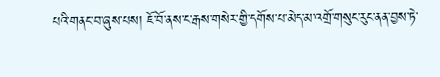པའི་གནང་བ་ཞུས་པས། ཇོ་བོ་ནས་ང་རྒས་གསེར་གྱི་དགོས་པ་མེད་མ་འགྲོ་གསུང་རུང་ནན་བྱས་ཏེ་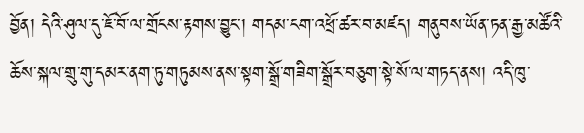བྱོན། དེའི་ཤུལ་དུ་ཇོ་བོ་ལ་གྲོངས་རྟགས་བྱུང་། གདམ་ངག་འཕྲོ་ཚར་བ་མཛད། གནུབས་ཡོན་ཏན་རྒྱ་མཚོའི་ཆོས་སྐལ་གྲུ་གུ་དམར་ནག་ཏུ་གཏུམས་ནས་སྟག་སྒྲོ་གཟིག་སྒྲོར་བཅུག་སྟེ་སོ་ལ་གཏད་ནས། འདི་ཁུ་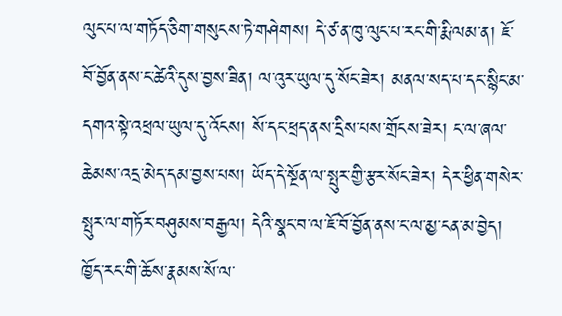ལུང་པ་ལ་གཏོད་ཅིག་གསུངས་ཏེ་གཤེགས། དེ་ཙ་ན་ཁུ་ལུང་པ་རང་གི་རྨི་ལམ་ན། ཇོ་བོ་བྱོན་ནས་ང་ཚེའི་དུས་བྱས་ཟིན། ལ་འུར་ཡུལ་དུ་སོང་ཟེར། མནལ་སད་པ་དང་སྙིང་མ་དགའ་སྟེ་འཕྲལ་ཡུལ་དུ་འོངས། སོ་དང་ཕྲད་ནས་དྲིས་པས་གྲོངས་ཟེར། ང་ལ་ཞལ་ཆེམས་འདྲ་མེད་དམ་བྱས་པས། ཡོད་དེ་སྔོན་ལ་སྤུར་གྱི་རྩར་སོང་ཟེར། དེར་ཕྱིན་གསེར་སྤུར་ལ་གཏོར་བཤུམས་བརྒྱལ། དེའི་སྣང་བ་ལ་ཇོ་བོ་བྱོན་ནས་ང་ལ་མྱ་ངན་མ་བྱེད། ཁྱོད་རང་གི་ཆོས་རྣམས་སོ་ལ་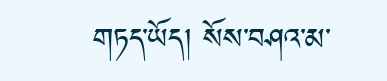གཏད་ཡོད། སོས་བཤའ་མ་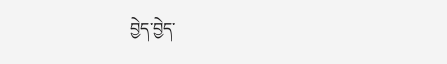བྱེད་བྱེད་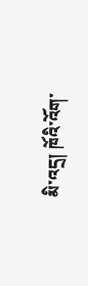མི་འདྲ། ཁོའི་འོག་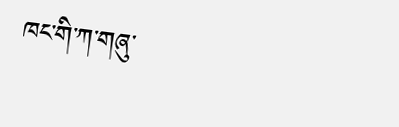ཁང་གི་ཀ་གཞུ་